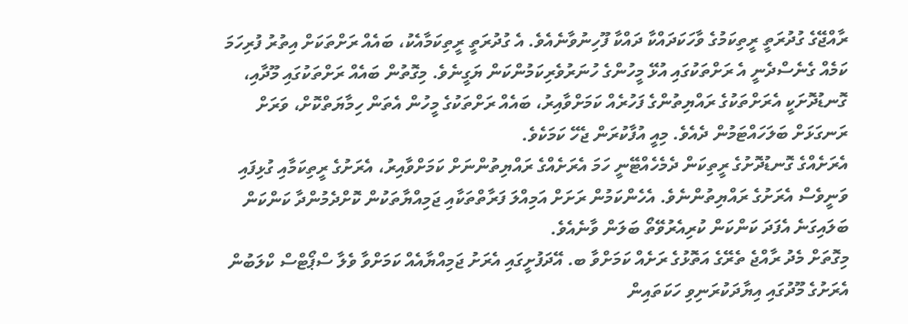ރާއްޖޭގެ ގުދުރަތީ ރީތިކަމުގެ ވާހަކަދައްކާ ދައްކާ ފޫހިނުވާނެއެވެ. އެ ގުދުރަތީ ރީތިކަމާއެކު، ބައެއް ރަށްތަކަށް އިތުރު ފުރިހަމަ ކަމެއް ގެނެސްދެނީ އެ ރަށްތަކުގައި އުޅޭ މީހުންގެ ހުނަރުވެރިކަމުންކަން ޔަގީނެވެ. މިގޮތުން ބައެއް ރަށްތަކުގައި މޫދާއި، ގޮނޑުދޮށަކީ އެރަށްތަކުގެ ރައްޔިތުންގެ ފަހުރެއް ކަމަށްވާއިރު، ބައެއް ރަށްތަކުގެ މީހުން އެތަން ހިމާޔަތްކޮށް، ވަރަށް ރަނގަޅަށް ބަލަހައްޓަމުން ދެއެވެ. މިއީ އުފާކުރަން ޖެހޭ ކަމަކެވެ.
އެރަށެއްގެ ގޮނޑުދޮށުގެ ރީތިކަން ދެމެހެއްޓޭނީ ހަމަ އެރަށެއްގެ ރައްޔިތުންނަށް ކަމަށްވާއިރު، އެރަށުގެ ރީތިކަމާއި ގުޅިފައި ވަނީވެސް އެރަށުގެ ރައްޔިތުންނެވެ. އެހެންކަމުން ރަށަށް އަމިއްލަ ފަރާތްތަކާއި ޖަމިއްޔާތަކުން ކޮށްދެމުންދާ ކަންކަން ބަލައިގަނެ އެފަދަ ކަންކަން ކުރިއެރުވޭތޯ ބަލަން ވާނެއެވެ.
މިގޮތަށް މެދު ރާއްޖެ ތެރޭގެ އަތޮޅުގެ ރަށެއް ކަމަށްވާ ބ. އޭދަފުށީގައި އެރަށު ޖަމިއްޔާއެއް ކަމަށްވާ ވެލާ ސްޕޯޓްސް ކްލަބުން އެރަށުގެ މޫދުގައި އިޔާދަކުރަނިވި ހަކަތައިން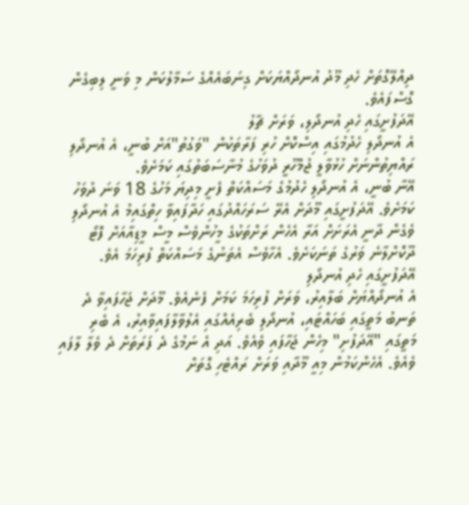ދިއްލޭގޮތަށް ހެދި މޫދު އުނދޯއްޔަކަށް ގިނަބައެއްގެ ސަމާލުކަން މި ވަނީ ލިބިގެން ގޮސްފައެވެ.
އޭދަފުށީގައި ހެދި އުނދޯލި، ވަރަށް ޗާލު
އެ އުނދޯލި ހެދުމުގައި އިސްކޮށް ހުރި ފަރާތަކުން "ވަގުތު"އަށް ބުނީ، އެ އުނދޯލި ރައްޔިތުންނަށް ހުޅުވާލީ ޖުމްހޫރީ ދުވަހުގެ މުނާސަބަތުގައި ކަމަށެވެ.
އޭނާ ބުނީ، އެ އުނދޯލި ހެދުމުގެ މަސައްކަތް ފެށީ މިދިޔަ މަހުގެ 18 ވަނަ ދުވަހު ކަމަށެވެ. އޭދަފުށީގައި މޫދަށް އެރޭ ސަރަހައްދުގައި ހަދާފައިވާ ހިތްގައިމު އެ އުނދޯލި ވެގެން ދާނީ އެރަށަށް އަރާ އެހެން ރަށްތަކުގެ މީހުންވެސް މީސް މީޑިއާއަށް ފޮޓޯ ދޫކޮށްލާނެ ވަރުގެ ތަނަކަށެވެ. އެހާވެސް އެތަނުގެ މަސައްކަތް ފުރިހަމަ އެވެ.
އޭދަފުށީގައި ހެދި އުނދޯލި
އެ އުނދޯއްޔަށް ބަލާއިރު، ވަރަށް ފުރިހަމަ ކަމަށް ފެނެއެވެ. މޫދަށް ޖަހާފައިވާ ދެ ތަނބު މަތީގައި ބަހައްޓައި، އުނދޯލި ބެރިއެއްގައި އެލުވާލާފައިވާއިރު، އެ ބެރި މަތީގައި "އޭދަފުށި" މިހެން ޖަހާފައި ވެއެވެ. އަދި އެ ނަމުގެ ދެ ފަރަތަށް ދެ ވެލާ ލާފައި ވެއެވެ. އެހެންކަމުން މިއީ މޫދާއި ވަރަށް ރައްޓެހި ގޮތަށް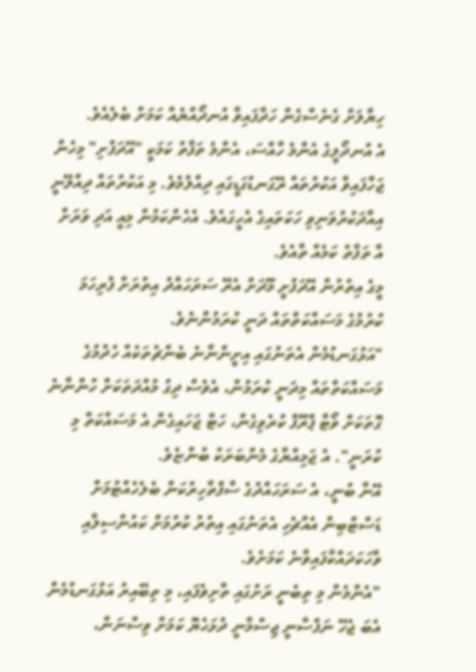ހިޔާލަށް ގެނެސްގެން ހަދާފައިވާ އުނދޯއްޔެއް ކަމަށް ބެލެއެވެ.
އެ އުނދޯލީގެ އެންމެ ހާއްސަ، އެންމެ ތަފާތު ކަމަކީ "އޭދަފުށި" މިހެން ޖަހާފައިވާ އަކުރުތައް ރޭގަނޑުގަޑީގައި ދިއްލުމެވެ. މި އަކުރުތައް ދިއްލޭނީ އިއާދަކުރުވަނިވި ހަކަތައިގެ އެހީގައެވެ. އެހެންކަމުން މިއީ އަދި ވަރަށް އާ ތަފާތު ކަމެއް ތާއެވެ.
މީގެ އިތުރުން އޭދަފުށީ މޫދަށް އެރޭ ސަރަހައްދު އިތުރަށް ފުރިހަމަ ކުރުމުގެ މަސައްކަތްތައް ދަނީ ކުރަމުންނެވެ.
"އަޅުގަނޑުމެން އެތަނުގައި އިށީންނާނެ ބެންޗުތަކެއް ހެދުމުގެ މަސައްކަތްތައް މިދަނީ ކުރަމުން، އެވެސް ދިގު މުއްދަތަކަށް ހުންނާނެ ގޮތަކަށް ވޯޓާ ޕްރޫފް ކުރެވިގެން، ހަޓް ޖަހައިގެން އެ މަސައްކަތް މި ކުރަނީ". އެ ޖަމިއްޔާގެ މެންބަރަކު ބުންޏެވެ.
އޭނާ ބުނީ، އެ ސަރަހައްދުގެ ސާފްތާހިރުކަން ބެލެހެއްޓުމަށް ޑަސްޓްބިން އެއްޗެހި އެތަނުގައި އިތުރު ކުރުމަށް ކައުންސިލާއި ވާހަކަދައްކާފައިވާނެ ކަމަށެވެ.
"އެންމެން މި ތިބެނީ ރަށުގައި ތާށިވެފައި، މި ތިބޭއިރު އަޅުގަނޑުމެން އެބަ ޖެހޭ ނަފްސާނީ ޖިސްމާނީ ދުޅަހެޔޮ ކަމަށް ވިސްނަން،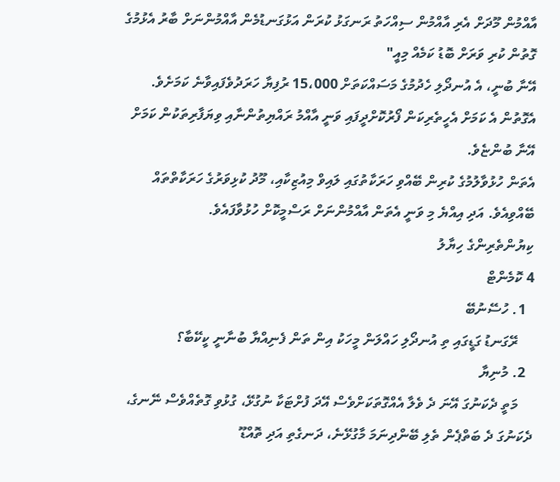އާއްމުން މޫދަށް އެރި އާއްމުން ސިއްހަތު ރަނގަޅު ކުރަން އަޅުގަނޑުމެން އާއްމުންނަށް ބާރު އެޅުމުގެ ގޮތުން ކުރި ވަރަށް ބޮޑު ކަމެއް މިއީ"
އޭނާ ބުނީ، އެ އުނދޯލި ހެދުމުގެ މަސައްކަތަށް 15،000 ރުފިޔާ ހަރަދުވެފައިވާނެ ކަމަށެވެ. އެގޮތުން އެ ކަމަށް އެހީތެރިކަން ފޯރުކޮށްދީފައި ވަނީ އާއްމު ރައްޔިތުންނާއި ވިޔަފާރިތަކުން ކަމަށް އޭނާ ބުންޏެވެ.
އެތަން ހުޅުވާލުމުގެ ކުރިން ބޭއްވި ހަރަކާތުގައި ލައިވް މިއުޒިކާއި، މޫދު ކުޅިވަރުގެ ހަރަކާތްތައް ބޭއްވިއެވެ. އަދި އިއްޔެ މި ވަނީ އެތަން އާއްމުންނަށް ރަސްމީކޮށް ހުޅުވާފައެވެ.
ކިޔުންތެރިންގެ ހިޔާލު
4 ކޮމެންޓް
  1. ހުސޭނުބޭ
    ރޭގަނޑު ގަޑީގައި ތި އުނދޯލި ހައްލަން މީހަކު އިން ތަން ފެނިއްޔާ ބުނާނީ ކީކޭބާ؟
  2. މުނިޔާ
    މަތީ ދެކަނުގަ އޭނަ ދެ ވެލާ އެއްގޮތަކަށްވެސް އޭދަ ފުށްޓަކާ ނުގުޅޭ، ގުޅުވި ގޮތެއްވެސް ނޭނގެ، ދެކަނުގަ ދެ ބަތްޕެން ތެލި ބޭންދިނަމަ މާގުޅޭނެ، ދަނގެތި އަދި ތޮއްޑޫ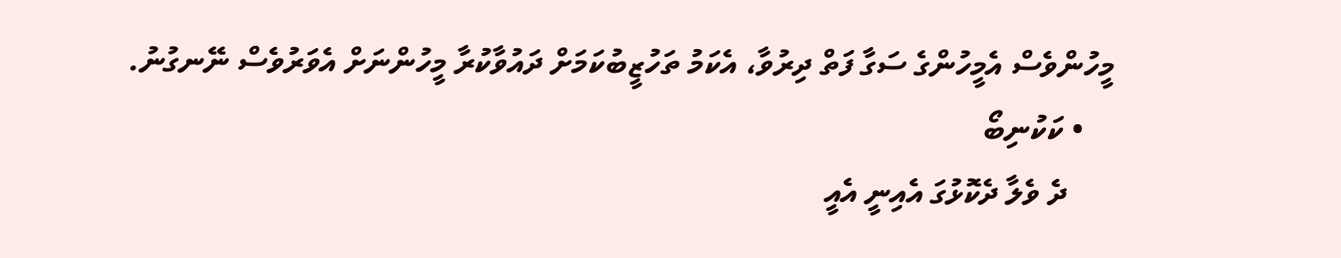މީހުންވެސް އެމީހުންގެ ސަގާ ފަތް ދިރުވާ، އެކަމު ތަހުޒީބުކަމަށް ދައުވާކުރާ މީހުންނަށް އެވަރުވެސް ނޭނގުނު.
    • ކަކުނިބޯ
      ދެ ވެލާ ދެކޮޅުގަ އެއިނީ އެއީ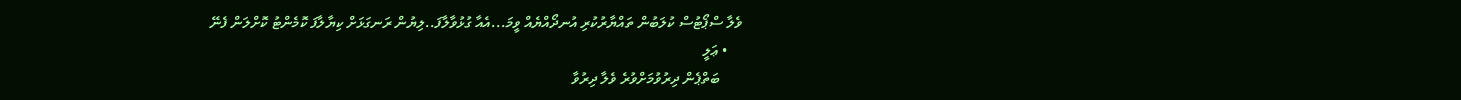ވެލާ ސްޕޯޓުސް ކުލަބުން ތައްޔާރުކުރި އުނދޯއްޔެއް ވީމަ...އެއާ ގުޅުވާލާފަ..ލިޔުން ރަނގަޅަށް ކިޔާލާފަ ކޮމެންޓު ކޮށްލަން ފެނޭ
    • ޢަލީ
      ބަތްޕެން ދިރުވުމަށްވުރެ ވެލާ ދިރުވާ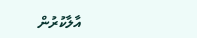އާލާކުރުން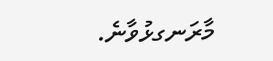މާރަނގޅުވާނެ.